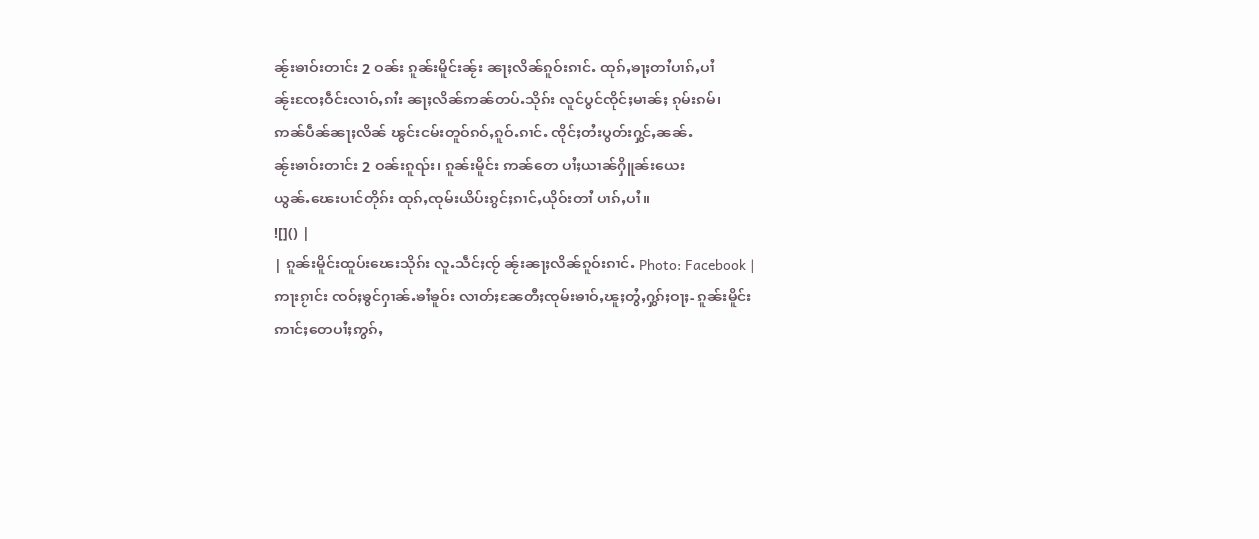ၼႂ်းၶၢဝ်းတၢင်း 2 ဝၼ်း ၵူၼ်းမိူင်းၼႂ်း ၼႃႈလိၼ်ၵူဝ်းၵၢင်ႉ ထုၵ်ႇၶႃႈတၢႆပၢၵ်ႇပၢႆ
ၼႂ်းၸႄႈဝဵင်းလၢဝ်ႇၵၢႆး ၼႃႈလိၼ်ဢၼ်တပ်ႉသိုၵ်း လူင်ပွင်ၸိုင်ႈမၢၼ်ႈ ၵုမ်းၵမ်၊
ဢၼ်ပဵၼ်ၼႃႈလိၼ် ၽွင်းငမ်းတူဝ်ၵဝ်ႇၵူဝ်ႉၵၢင်ႉ ၸိုင်ႈတႆးပွတ်းႁွင်ႇၼၼ်ႉ
ၼႂ်းၶၢဝ်းတၢင်း 2 ဝၼ်းၵူၺ်း၊ ၵူၼ်းမိူင်း ဢၼ်တေ ပၢႆႈယၢၼ်ႁိူၼ်းယေး
ယွၼ်ႉၽေးပၢင်တိုၵ်း ထုၵ်ႇၸုမ်းယိပ်းၵွင်ႈၵၢင်ႇယိုဝ်းတၢႆ ပၢၵ်ႇပၢႆ။
![]() |
| ၵူၼ်းမိူင်းထူပ်းၽေးသိုၵ်း လူႉသဵင်ႈၸႂ် ၼႂ်းၼႃႈလိၼ်ၵူဝ်းၵၢင်ႉ Photo: Facebook |
ဢႃးၵႂၢင်း ၸဝ်ႈၶွင်ႁၢၼ်ႉၶၢႆၶူဝ်း လၢတ်ႈၼႄတီႈၸုမ်းၶၢဝ်ႇၽူႈတွႆႇႁွၵ်ႈဝႃႈ- ၵူၼ်းမိူင်းဢၢင်ႈတေပၢႆႈဢွၵ်ႇ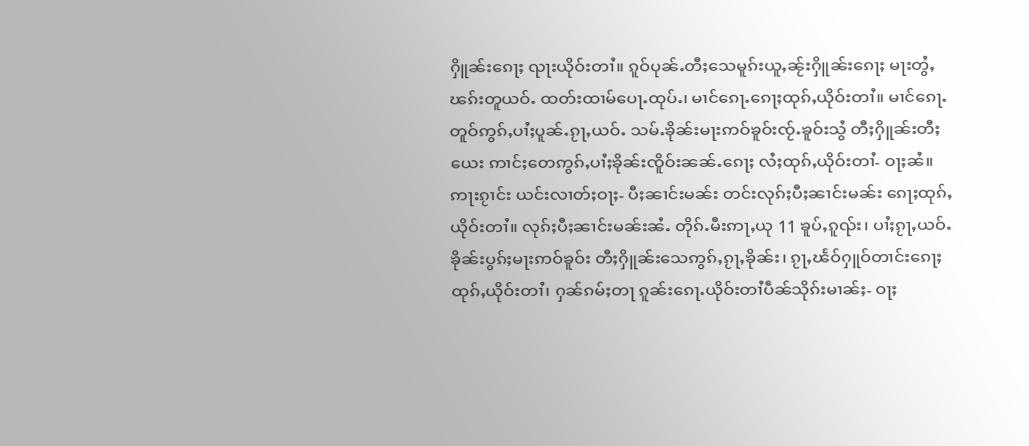ႁိူၼ်းၵေႃႈ ၺႃးယိုဝ်းတၢႆ။ ၵူဝ်ပုၼ်ႉတီႈသေမူၵ်းယူႇၼႂ်းႁိူၼ်းၵေႃႈ မႃးတွႆႇၽၵ်းတူယဝ်ႉ ထတ်းထၢမ်ပေႃႉထုပ်ႉ၊ မၢင်ၵေႃႉၵေႃႈထုၵ်ႇယိုဝ်းတၢႆ။ မၢင်ၵေႃႉတူဝ်ဢွၵ်ႇပၢႆႈပူၼ်ႉၵႂႃႇယဝ်ႉ သမ်ႉၶိုၼ်းမႃးဢဝ်ၶူဝ်းၸႂ်ႉၶူဝ်းသွႆ တီႈႁိူၼ်းတီႈယေး ဢၢင်ႈတေဢွၵ်ႇပၢႆႈၶိုၼ်းၸိူဝ်းၼၼ်ႉၵေႃႈ လႆႈထုၵ်ႇယိုဝ်းတၢႆ- ဝႃႈၼႆ။
ဢႃးၵႂၢင်း ယင်းလၢတ်ႈဝႃႈ- ပီႈၼၢင်းမၼ်း တင်းလုၵ်ႈပီႈၼၢင်းမၼ်း ၵေႃႈထုၵ်ႇယိုဝ်းတၢႆ။ လုၵ်ႈပီႈၼၢင်းမၼ်းၼႆႉ တိုၵ်ႉမီးဢႃႇယု 11 ၶူပ်ႇၵူၺ်း၊ ပၢႆႈၵႂႃႇယဝ်ႉ ၶိုၼ်းပွၵ်ႈမႃးဢဝ်ၶူဝ်း တီႈႁိူၼ်းသေဢွၵ်ႇၵႂႃႇၶိုၼ်း၊ ၵႂႃႇၽႅဝ်ႁူဝ်တၢင်းၵေႃႈ ထုၵ်ႇယိုဝ်းတၢႆ၊ ႁၼ်ၵမ်ႈတႃ ၵူၼ်းၵေႃႉယိုဝ်းတၢႆပဵၼ်သိုၵ်းမၢၼ်ႈ- ဝႃႈ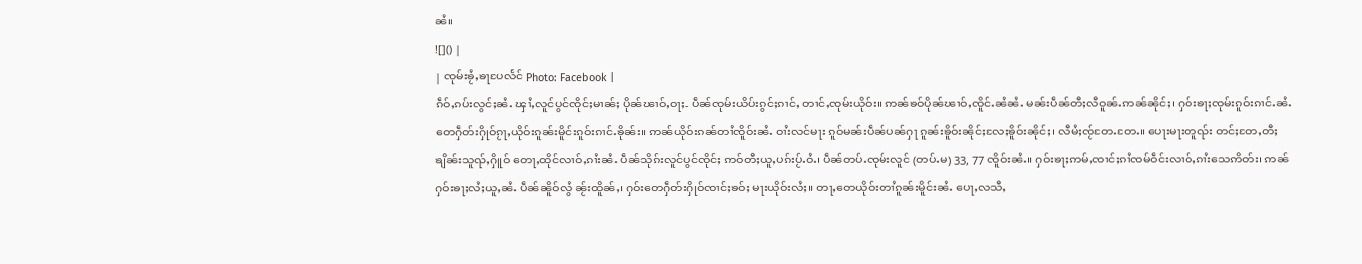ၼႆ။
![]() |
| ၸုမ်းၶႂႆႇၶႃပႄလႅင် Photo: Facebook |
ၵဵဝ်ႇၵပ်းလွင်ႈၼႆႉ ၾၢႆႇလူင်ပွင်ၸိုင်ႈမၢၼ်ႈ ပိုၼ်ၽၢဝ်ႇဝႃႈ- ပဵၼ်ၸုမ်းယိပ်းၵွင်ႈၵၢင်ႇ တၢင်ႇၸုမ်းယိုဝ်း။ ဢၼ်ၶဝ်ပိုၼ်ၽၢဝ်ႇၸိူင်ႉၼႆၼႆႉ မၼ်းပဵၼ်တီႈလီဝူၼ်ႉဢၼ်ၼိုင်ႈ၊ ႁဝ်းၶႃႈၸုမ်းၵူဝ်းၵၢင်ႉၼႆႉ တေႁဵတ်းႁိုဝ်ၵႂႃႇယိုဝ်းၵူၼ်းမိူင်းၵူဝ်းၵၢင်ႉၶိုၼ်း။ ဢၼ်ယိုဝ်းၵၼ်တၢႆၸိူဝ်းၼႆႉ ဝၢႆးလင်မႃး ၵူဝ်မၼ်းပဵၼ်ပၼ်ႁႃ ၵူၼ်းၶိူဝ်းၼိုင်ႈလႄႈၶိူဝ်းၼိုင်ႈ၊ လီမႆႈၸႂ်တႄႉတႄႉ။ ပေႃးမႃးတူၺ်း တင်ႈတႄႇတီႈၶျိၼ်းသူၺ်ႇႁိူဝ် တေႃႇထိုင်လၢဝ်ႇၵၢႆးၼႆႉ ပဵၼ်သိုၵ်းလူင်ပွင်ၸိုင်ႈ ဢဝ်တီႈယူႇပၵ်းပႂ်ႉဝႆႉ၊ ပဵၼ်တပ်ႉၸုမ်းလူင် (တပ်ႉမ) 33, 77 ၸိူဝ်းၼႆႉ။ ႁဝ်းၶႃႈဢမ်ႇၸၢင်ႈၵၢႆၸမ်ဝဵင်းလၢဝ်ႇၵၢႆးသေဢိတ်း၊ ဢၼ်ႁဝ်းၶႃႈလႆႈယူႇၼႆႉ ပဵၼ်ၼိူဝ်လွႆ ၼႂ်းထိူၼ်ႇ၊ ႁဝ်းတေႁဵတ်းႁိုဝ်ၸၢင်ႈၶဝ်ႈ မႃးယိုဝ်းလႆႈ။ တႃႇတေယိုဝ်းတၢႆၵူၼ်းမိူင်းၼႆႉ ပေႃႇလသီႇ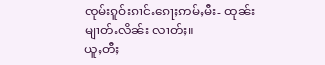ၸုမ်းၵူဝ်းၵၢင်ႉၵေႃႈဢမ်ႇမီး- ထုၼ်းမျၢတ်ႉလိၼ်း လၢတ်ႈ။
ယူႇတီႈ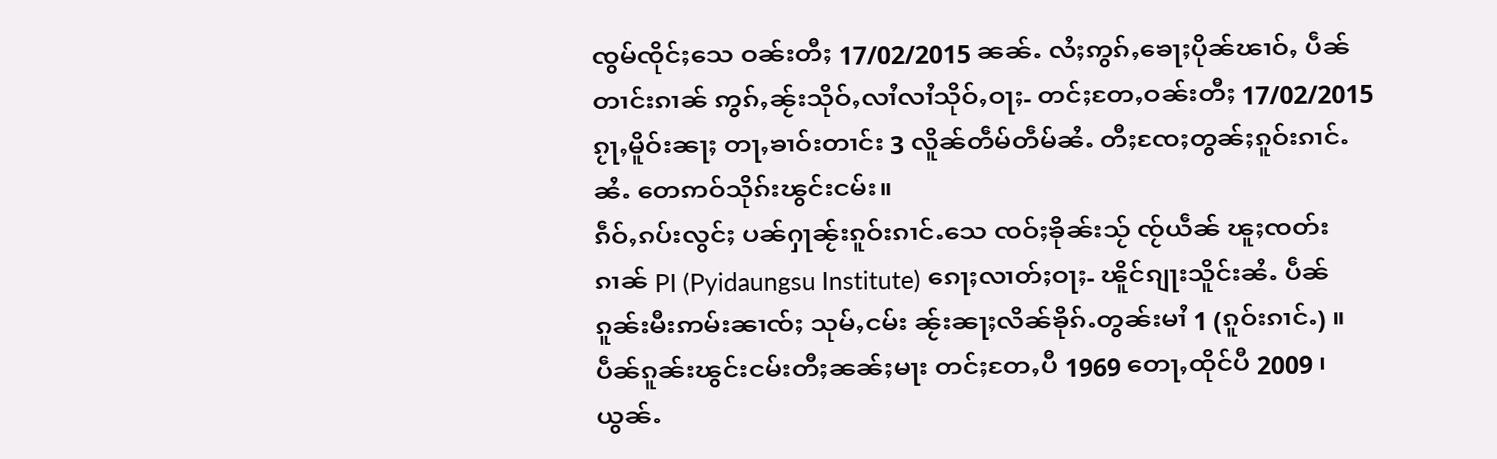ၸွမ်ၸိုင်ႈသေ ဝၼ်းတီႈ 17/02/2015 ၼၼ်ႉ လႆႈဢွၵ်ႇၶေႃႈပိုၼ်ၽၢဝ်ႇ ပဵၼ်တၢင်းၵၢၼ် ဢွၵ်ႇၼႂ်းသိုဝ်ႇလၢႆလၢႆသိုဝ်ႇဝႃႈ- တင်ႈတႄႇဝၼ်းတီႈ 17/02/2015 ၵႂႃႇမိူဝ်းၼႃႈ တႃႇၶၢဝ်းတၢင်း 3 လိူၼ်တဵမ်တဵမ်ၼႆႉ တီႈၸႄႈတွၼ်ႈၵူဝ်းၵၢင်ႉၼႆႉ တေဢဝ်သိုၵ်းၽွင်းငမ်း။
ၵဵဝ်ႇၵပ်းလွင်ႈ ပၼ်ႁႃၼႂ်းၵူဝ်းၵၢင်ႉသေ ၸဝ်ႈၶိုၼ်းသႂ် ၸႂ်ယဵၼ် ၽူႈၸတ်းၵၢၼ် PI (Pyidaungsu Institute) ၵေႃႈလၢတ်ႈဝႃႈ- ၽိူင်ၵျႃးသိူင်းၼႆႉ ပဵၼ်ၵူၼ်းမီးဢမ်းၼၢၸ်ႈ သုမ်ႇငမ်း ၼႂ်းၼႃႈလိၼ်ၶိုၵ်ႉတွၼ်းမၢႆ 1 (ၵူဝ်းၵၢင်ႉ) ။ ပဵၼ်ၵူၼ်းၽွင်းငမ်းတီႈၼၼ်ႈမႃး တင်ႈတႄႇပီ 1969 တေႃႇထိုင်ပီ 2009 ၊ ယွၼ်ႉ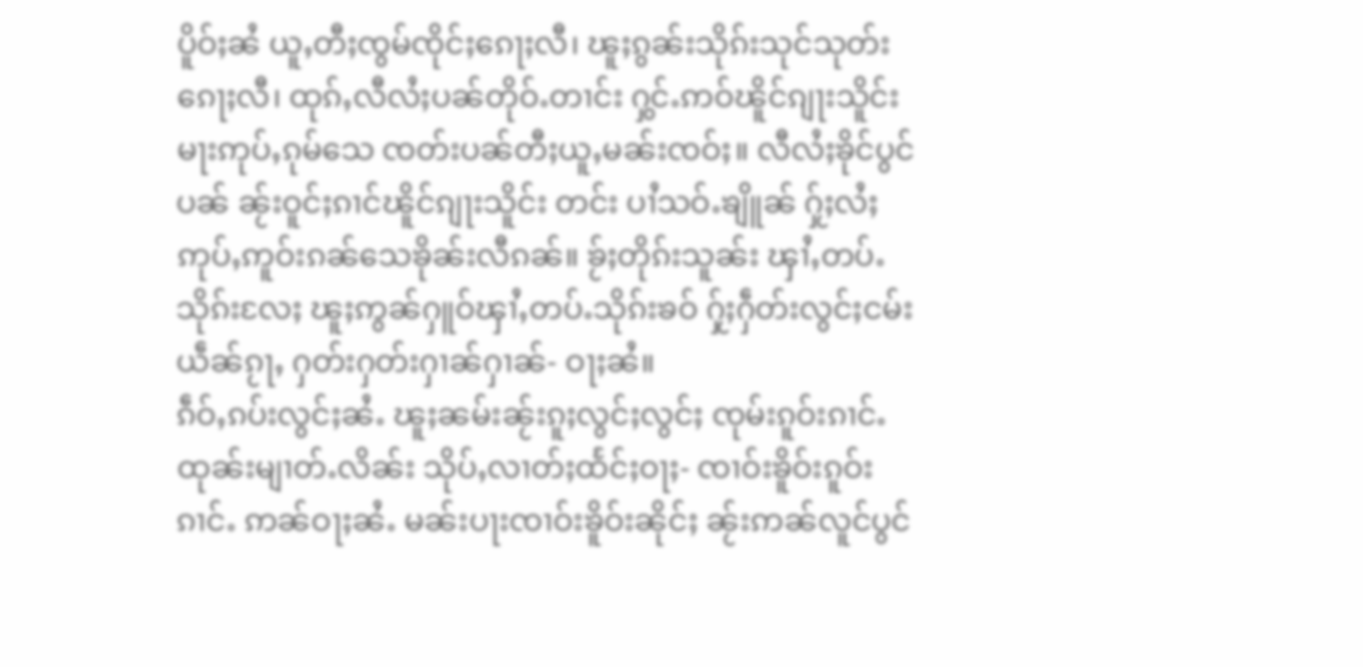ပိူဝ်ႈၼႆ ယူႇတီႈၸွမ်ၸိုင်ႈၵေႃႈလီ၊ ၽူႈၵွၼ်းသိုၵ်းသုင်သုတ်းၵေႃႈလီ၊ ထုၵ်ႇလီလႆႈပၼ်တိုဝ်ႉတၢင်း ႁွင်ႉဢဝ်ၽိူင်ၵျႃးသိူင်း မႃးဢုပ်ႇၵုမ်သေ ၸတ်းပၼ်တီႈယူႇမၼ်းၸဝ်ႈ။ လီလႆႈၶိုင်ပွင်ပၼ် ၼႂ်းဝူင်ႈၵၢင်ၽိူင်ၵျႃးသိူင်း တင်း ပၢႆသဝ်ႉၶျိူၼ် ႁႂ်ႈလႆႈဢုပ်ႇဢူဝ်းၵၼ်သေၶိုၼ်းလီၵၼ်။ ၶႂ်ႈတိုၵ်းသူၼ်း ၾၢႆႇတပ်ႉသိုၵ်းလႄႈ ၽူႈဢွၼ်ႁူဝ်ၾၢႆႇတပ်ႉသိုၵ်းၶဝ် ႁႂ်ႈႁဵတ်းလွင်ႈငမ်းယဵၼ်ၵႂႃႇ ႁတ်းႁတ်းႁၢၼ်ႁၢၼ်- ဝႃႈၼႆ။
ၵဵဝ်ႇၵပ်းလွင်ႈၼႆႉ ၽူႈၼမ်းၼႂ်းၵူႈလွင်ႈလွင်ႈ ၸုမ်းၵူဝ်းၵၢင်ႉ ထုၼ်းမျၢတ်ႉလိၼ်း သိုပ်ႇလၢတ်ႈထႅင်ႈဝႃႈ- ၸၢဝ်းၶိူဝ်းၵူဝ်းၵၢင်ႉ ဢၼ်ဝႃႈၼႆႉ မၼ်းပႃးၸၢဝ်းၶိူဝ်းၼိုင်ႈ ၼႂ်းဢၼ်လူင်ပွင်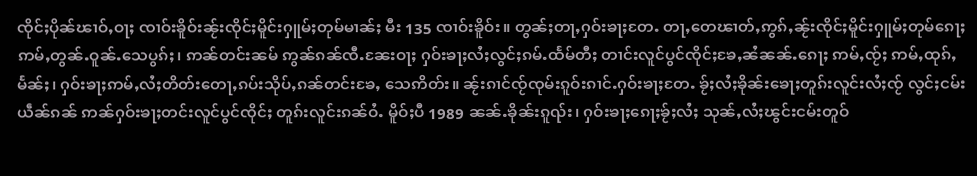ၸိုင်ႈပိုၼ်ၽၢဝ်ႇဝႃႈ ၸၢဝ်းၶိူဝ်းၼႂ်းၸိုင်ႈမိူင်းႁူမ်ႈတုမ်မၢၼ်ႈ မီး 135 ၸၢဝ်းၶိူဝ်း။ တွၼ်ႈတႃႇႁဝ်းၶႃႈတႄႉ တႃႇတေၽၢတ်ႇဢွၵ်ႇၼႂ်းၸိုင်ႈမိူင်းႁူမ်ႈတုမ်ၵေႃႈ ဢမ်ႇတွၼ်ႉဝူၼ်ႉသေပွၵ်ႈ၊ ဢၼ်တင်းၼမ် ဢွၼ်ၵၼ်ၸီႉၼႄးဝႃႈ ႁဝ်းၶႃႈလႆႈလွင်ႈၵမ်ႉထႅမ်တီႈ တၢင်းလူင်ပွင်ၸိုင်ႈၶႄႇၼႆၼၼ်ႉၵေႃႈ ဢမ်ႇၸႂ်ႈ ဢမ်ႇထုၵ်ႇမႅၼ်ႈ၊ ႁဝ်းၶႃႈဢမ်ႇလႆႈတိတ်းတေႃႇၵပ်းသိုပ်ႇၵၼ်တင်းၶႄႇ သေဢိတ်း။ ၼႂ်းၵၢင်ၸႂ်ၸုမ်းၵူဝ်းၵၢင်ႉႁဝ်းၶႃႈတႄႉ ၶႂ်ႈလႆႈၶိုၼ်းၶေႃႈတူၵ်းလူင်းလႆႈၸႂ် လွင်ႈငမ်းယဵၼ်ၵၼ် ဢၼ်ႁဝ်းၶႃႈတင်းလူင်ပွင်ၸိုင်ႈ တူၵ်းလူင်းၵၼ်ဝႆႉ မိူဝ်ႈပီ 1989 ၼၼ်ႉၶိုၼ်းၵူၺ်း၊ ႁဝ်းၶႃႈၵေႃႈၶႂ်ႈလႆႈ သုၼ်ႇလႆႈၽွင်းငမ်းတူဝ်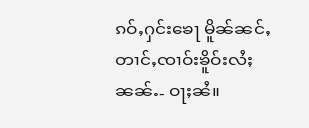ၵဝ်ႇႁင်းၶေႃ မိူၼ်ၼင်ႇတၢင်ႇၸၢဝ်းၶိူဝ်းလႆႈၼၼ်ႉ- ဝႃႈၼႆ။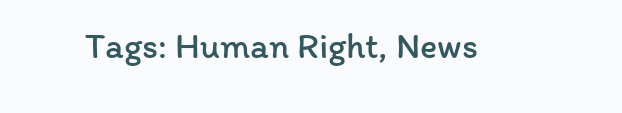Tags: Human Right, News